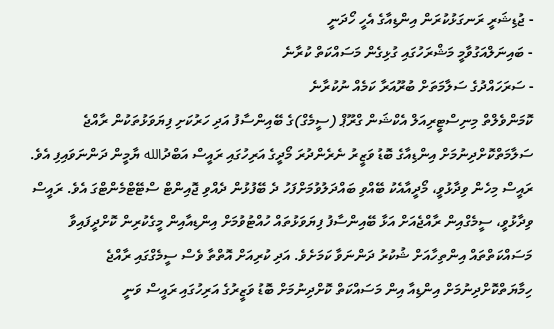- ޖުޑިޝަރީ ރަނގަޅުކުރަން އިންޑިއާގެ އެހީ ހޯދަނީ
- ބައިނަލްއަގުވާމީ މަޝްރަހުގައި ގުޅިގެން މަސައްކަތް ކުރާނެ
- ސަރަހައްދުގެ ސަލާމަތަށް ބުރޫއަރާ ކަމެއް ނުކުރާނެ
ކޮމަންވެލްތް މިނިސްޓީރިއަލް އެކްޝަން ގްރޫޕް (ސީމެގް)ގެ ބޭއިންސާފު އަދި ހަރުކަށި ފިޔަވަޅުތަކުން ރާއްޖެ ސަލާމަތްކޮށްދިނުމަށް އިންޑިއާގެ ބޮޑު ވަޒީރު ނެރެންދުރަ މޯދީގެ އަރިހުގައި ރައީސް އަބްދުالله ޔާމީން ދަންނަވައިފި އެވެ.
ރައީސް މިހެން ވިދާޅުވީ، މޯދީއާއެކު ބޭއްވި ބައްދަލުވުމަށްފަހު ދެ ބޭފުޅުން ދެއްވި ޖޮއިންޓް ސްޓޭޓްމެންޓްގަ އެވެ. ރައީސް ވިދާޅުވީ، ސީމެގްއިން ރާއްޖެއަށް އަޅާ ބޭއިންސާފު ފިޔަވަޅުތައް ހުއްޓުވުމަށް އިންޑިއާއިން މީގެކުރިން ކޮށްދީފައިވާ މަސައްކަތްތައް އިންތިހާއަށް ޝުކުރު ދަންނަވާ ކަމަށެވެ. އަދި ކުރިއަށް އޮތްތާ ވެސް ސީމެގްގައި ރާއްޖެ ހިމާޔަތްކޮށްދިނުމަށް އިންޑިއާ އިން މަސައްކަތް ކޮށްދިނުމަށް ބޮޑު ވަޒީރުގެ އަރިހުގައި ރައީސް ވަނީ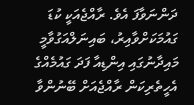ދަންނަވާފަ އެވެ. ރާއްޖެއަކީ ކުޑަ ގައުމަކަށްވާއިރު، ބައިނަލްއަގުވާމީ މައިދާނުގައި އިންޑިއާ ފަދަ ގައުމެއްގެ އެހީތެރިކަން ރާއްޖެއަށް ބޭނުންވާ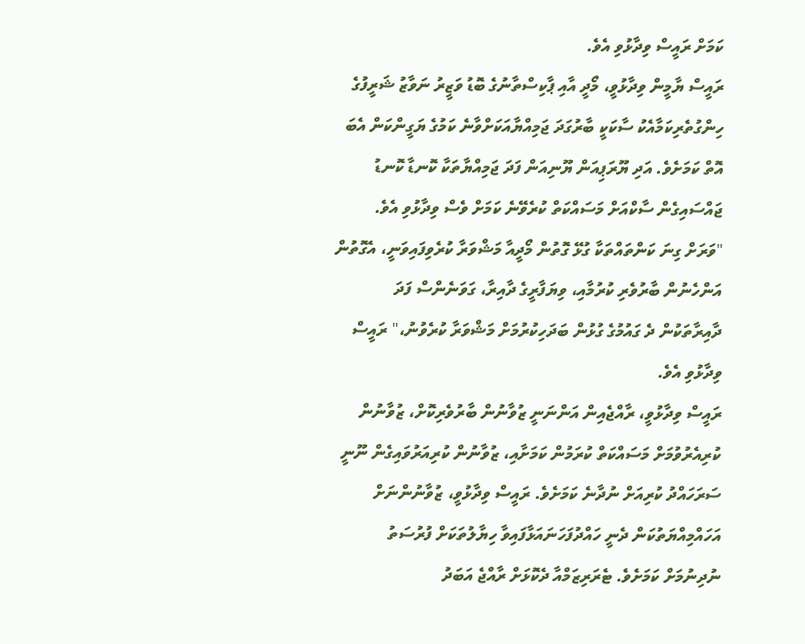ކަމަށް ރައީސް ވިދާޅުވި އެވެ.
ރައީސް ޔާމީން ވިދާޅުވީ، މޯދީ އާއި ޕާކިސްތާނުގެ ބޮޑު ވަޒީރު ނަވާޒު ޝަރީފުގެ ހިންގުތެރިކަމާއެކު ސާކަކީ ބާރުގަދަ ޖަމިއްޔާއަކަށްވާނެ ކަމުގެ ޔަގީންކަން އެބަ އޮތް ކަމަށެވެ. އަދި ޔޫރަޕިއަން ޔޫނިއަން ފަދަ ޖަމިއްޔާތަކާ ކޮނޑާ ކޮނޑު ޖައްސައިގެން ސާކްއަށް މަސައްކަތް ކުރެވޭނެ ކަމަށް ވެސް ވިދާޅުވި އެވެ.
"ވަރަށް ގިނަ ކަންތައްތަކާ ގުޅޭ ގޮތުން މޯދީއާ މަޝްވަރާ ކުރެވިފައިވަނީ، އެގޮތުން އަންހެނުން ބާރުވެރި ކުރުމާއި، ވިޔަފާރީގެ ދާއިރާ، ގަވަނެންސް ފަދަ ދާއިރާތަކުން ދެ ގައުމުގެ ގުޅުން ބަދަހިކުރުމަށް މަޝްވަރާ ކުރެވުނު،" ރައީސް ވިދާޅުވި އެވެ.
ރައީސް ވިދާޅުވީ، ރާއްޖެއިން އަންނަނީ ޒުވާނުން ބާރުވެރިކޮށް، ޒުވާނުން ކުރިއެރުވުމަށް މަސައްކަތް ކުރަމުން ކަމަށާއި، ޒުވާނުން ކުރިއަރުވައިގެން ނޫނީ ސަރަހައްދު ކުރިއަށް ނުދާނެ ކަމަށެވެ. ރައީސް ވިދާޅުވީ، ޒުވާނުންނަށް އަހައްމިއްޔަތުކަން ދެނީ ހައްދުފަހަނައަޅާފައިވާ ހިޔާލުތަކަށް ފުރުސަތު ނުދިނުމަށް ކަމަށެވެ. ޓެރަރިޒަމްއާ ދެކޮޅަށް ރާއްޖެ އަބަދު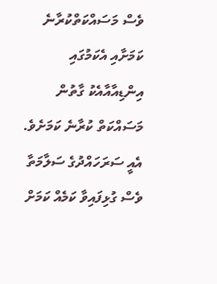ވެސް މަސައްކަތްކުރާނެ ކަމަށާއި އެކަމުގައި އިންޑިއާއާއެކު ގާތުން މަސައްކަތް ކުރާނެ ކަމަށެވެ. އެއީ ސަރަހައްދުގެ ސަލާމަތާ ވެސް ގުޅިފައިވާ ކަމެއް ކަމަށް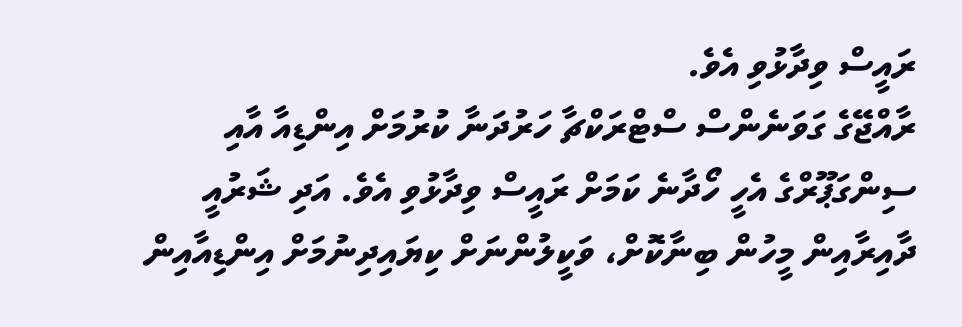ރައީސް ވިދާޅުވި އެވެ.
ރާއްޖޭގެ ގަވަނެންސް ސްޓްރަކްޗާ ހަރުދަނާ ކުރުމަށް އިންޑިއާ އާއި ސިންގަޕޫރްގެ އެހީ ހޯދާނެ ކަމަށް ރައީސް ވިދާޅުވި އެވެ. އަދި ޝަރުއީ ދާއިރާއިން މީހުން ބިނާކޮށް، ވަކީލުންނަށް ކިޔައިދިނުމަށް އިންޑިއާއިން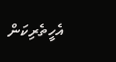އެހީތެރިކަން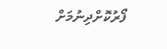ފޯރުކޮށްދިނުމަށް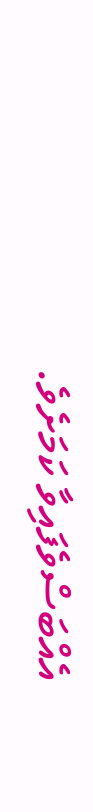އެއްބަސްވެފައިވާ ކަމަށެވެ.